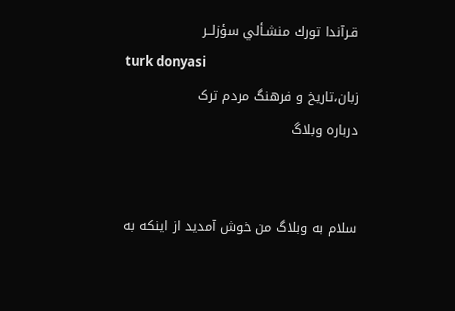قـرآندا تورك منشـألي سؤزلــر
turk donyasi
زبان،تاریخ و فرهنگ مردم ترک
درباره وبلاگ


سلام به وبلاگ من خوش آمدید از اینکه به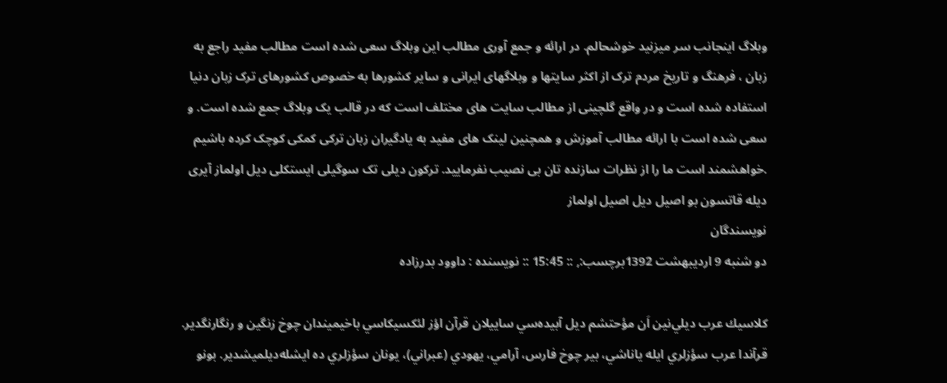وبلاگ اینجانب سر میزنید خوشحالم. در ارائه و جمع آوری مطالب این وبلاگ سعی شده است مطالب مفید راجع به زبان ، فرهنگ و تاریخ مردم ترک از اکثر سایتها و وبلاگهای ایرانی و سایر کشورها به خصوص کشورهای ترک زبان دنیا استفاده شده است و در واقع گلچینی از مطالب سایت های مختلف است که در قالب یک وبلاگ جمع شده است. و سعی شده است با ارائه مطالب آموزش و همچنین لینک های مفید به یادگیران زبان ترکی کمکی کوچک کرده باشیم .خواهشمند است ما را از نظرات سازنده تان بی نصیب نفرمایید. ترکون دیلی تک سوگیلی ایستکلی دیل اولماز آیری دیله قاتسون بو اصیل دیل اصیل اولماز
نويسندگان
دو شنبه 9 ارديبهشت 1392برچسب:, :: 15:45 :: نويسنده : داوود بدرزاده

كلاسيك عرب ديلي‌نين اَن مؤحتشم ديل آبيده‌سي ساييلان قرآن اؤز لئكسيكاسي باخيميندان چوخ زنگين و رنگارنگدير. قرآندا عرب سؤزلري ايله ياناشي، بير چوخ فارس، آرامي، يهودي (عبراني)، يونان سؤزلري ده ايشله‌ديلميشدير. بونو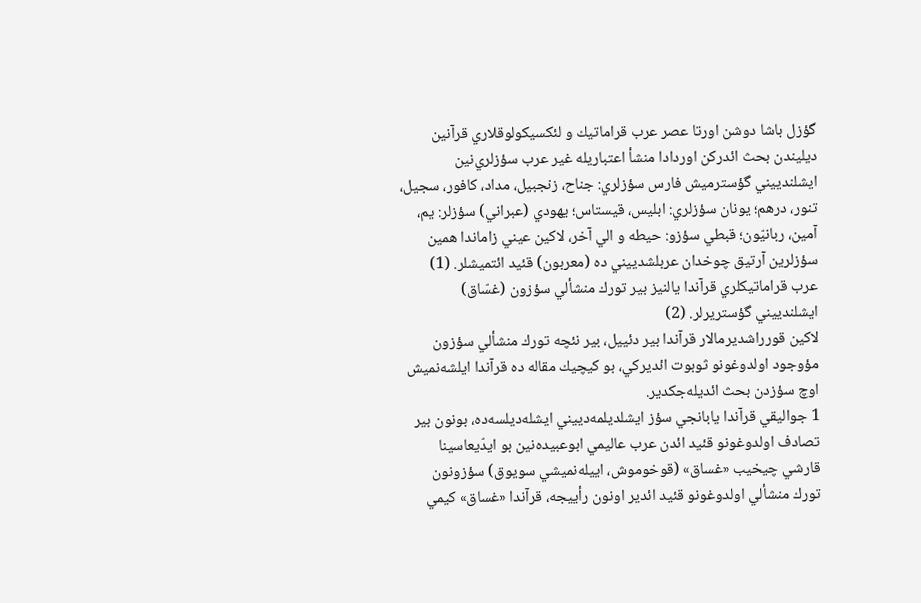گؤزل باشا دوشن اورتا عصر عرب قراماتيك و لئكسيكولوقلاري قرآنين ديليندن بحث ائدركن اوردادا منشأ اعتباريله غير عرب سؤزلري‌نين ايشلندييني گؤسترميش فارس سؤزلري: جناح، زنجبيل، مداد، كافور، سجيل، تنور، درهم؛ يونان سؤزلري: ابليس، قيستاس؛ يهودي (عبراني) سؤزلر: يم، آمين، ربانيّون؛ قبطي سؤزو: حيطه و الي آخر، لاكين عيني زاماندا همين سؤزلرين آرتيق چوخدان عربلشدييني ده (معربون) قئيد ائتميشلر. (1)
عرب قراماتيكلري قرآندا يالنيز بير تورك منشألي سؤزون (غسّاق) ايشلندييني گؤستريرلر. (2)
لاكين قورراشديرمالار قرآندا بير دئييل، بير نئچه تورك منشألي سؤزون مؤوجود اولدوغونو ثوبوت ائديركي، بو كيچيك مقاله ده قرآندا ايلشه‌نميش اوچ سؤزدن بحث ائديله‌جكدير.
1 جواليقي قرآندا يابانجي سؤز ايشلديلمه‌دييني ايشله‌ديلسه‌ده، بونون بير تصادف اولدوغونو قئيد ائدن عرب عاليمي ابوعبيده‌نين بو ايدّيعاسينا قارشي چيخيب «غساق» (قوخوموش، اييله‌نميشي سويوق) سؤزونون تورك منشألي اولدوغونو قئيد ائدير اونون رأييجه، قرآندا «غساق» كيمي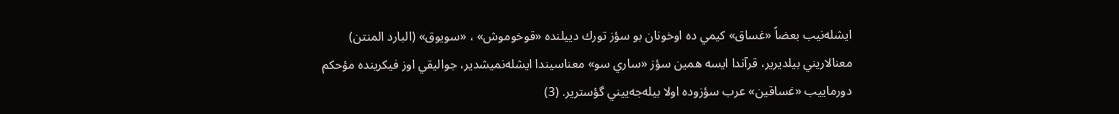ايشله‌نيب بعضاً‌ «غساق» كيمي ده اوخونان بو سؤز تورك دييلنده «قوخوموش» ، «سويوق» (البارد المنتن) معنالاريني بيلديرير، قرآندا ايسه همين سؤز «ساري سو» معناسيندا ايشله‌نميشدير، جواليقي اوز فيكرينده مؤحكم دورماييب «غساقين» عرب سؤزوده اولا بيله‌جه‌ييني گؤسترير. (3)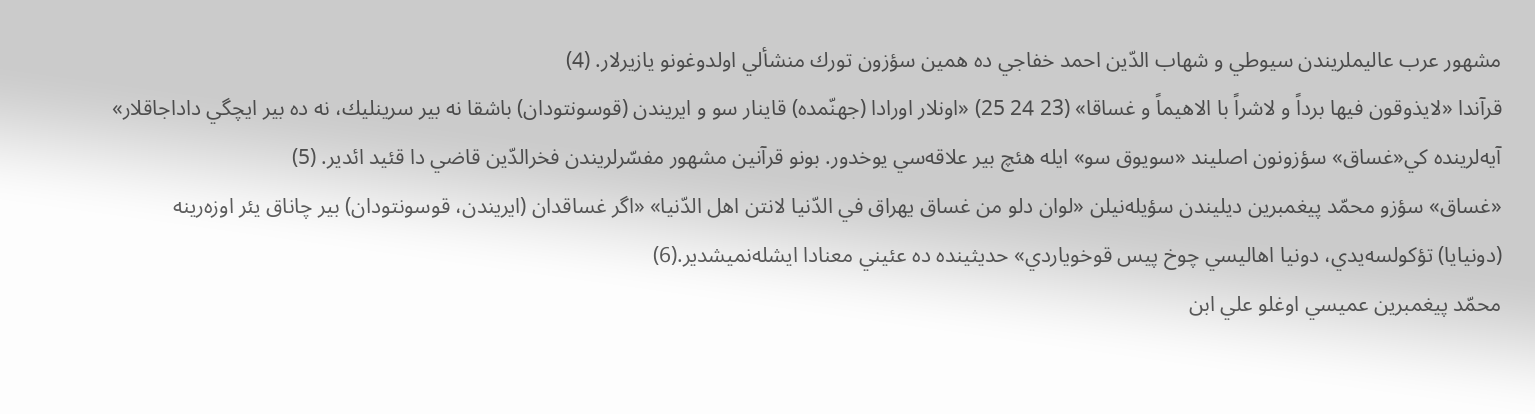مشهور عرب عاليملريندن سيوطي و شهاب الدّين احمد خفاجي ده همين سؤزون تورك منشألي اولدوغونو يازيرلار. (4)
قرآندا «لايذوقون فيها برداً و لاشراً با الاهيماً و غساقا» (23 24 25) «اونلار اورادا (جهنّمده) قاينار سو و ايريندن (قوسونتودان‌) باشقا نه بير سرينليك، نه ده بير ايچگي داداجاقلار» آيه‌لرينده كي«غساق» سؤزونون اصليند «سويوق سو» ايله هئچ بير علاقه‌سي يوخدور. بونو قرآنين مشهور مفسّرلريندن فخرالدّين قاضي دا قئيد ائدير. (5)
«غساق» سؤزو محمّد پيغمبرين ديليندن سؤيله‌نيلن «لوان دلو من غساق يهراق في الدّنيا لانتن اهل الدّنيا» «اگر غساقدان (ايريندن، قوسونتودان) بير چاناق يئر اوزه‌رينه (دونيايا) تؤكولسه‌يدي، دونيا اهاليسي چوخ پيس قوخوياردي» حديثينده ده عئيني معنادا ايشله‌نميشدير.(6)
محمّد پيغمبرين عميسي اوغلو علي ابن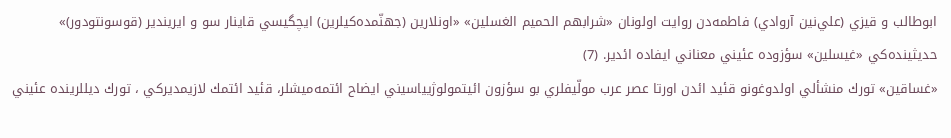ابوطالب و قيزي (علي‌نين آروادي) فاطمه‌دن روايت اولونان «شرابهم الحميم الغسلين» «اونلارين (جهنّمده‌كيلرين) ايچگيسي قاينار سو و ايريندير (قوسونتودور)» حديثينده‌كي «غيسلين» سؤزوده عئيني معناني ايفاده ائدير. (7)
«غساقين» تورك منشألي اولدوغونو قئيد ائدن اورتا عصر عرب مولّيفلري بو سؤزون ائيتمولوژيياسيني ايضاح ائتمه‌ميشلر، قئيد ائتمك لازيمديركي ، تورك ديللرينده عئيني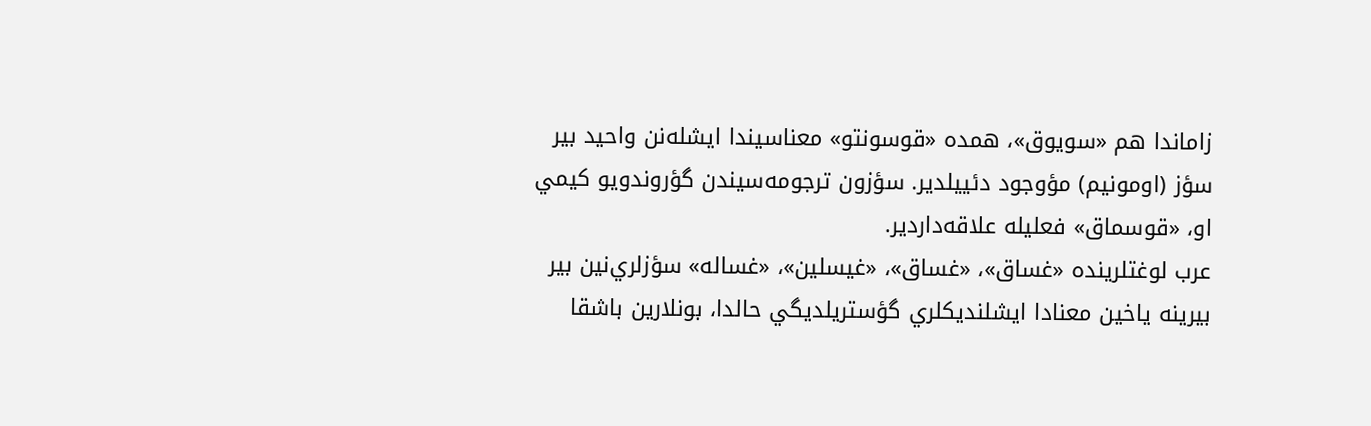زاماندا هم «سويوق»، همده «قوسونتو» معناسيندا ايشله‌نن واحيد بير سؤز (اومونيم) مؤوجود دئييلدير. سؤزون ترجومه‌سيندن گؤروندويو كيمي او، «قوسماق» فعليله علاقه‌داردير.
عرب لوغتلرينده «غساق»، «غساق»، «غيسلين»، «غساله» سؤزلري‌نين بير بيرينه ياخين معنادا ايشلنديكلري گؤستريلديگي حالدا، بونلارين باشقا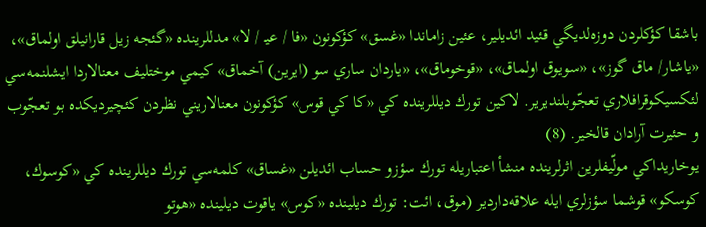باشقا كؤكلردن دوزه‌لديگي قئيد ائديلير، عئين زاماندا «غسق» كؤكونون «فا / عيـ / لا» مدللرينده «گئجه زيل قارانيلق اولماق»، «ياشار/ ماق گوز»، «سويوق اولماق»، «قوخوماق»، «ياردان ساري سو (ايرين) آخماق» كيمي موختليف معنالاردا ايشلنمه‌سي لئكسيكوقرافلاري تعجّوبلنديرير. لاكين تورك ديللرينده كي «كا كي قوس» كؤكونون معنالاريني نظردن كئچيرديكده بو تعجّوب و حئيرت آرادان قالخير. (8)
يوخاريداكي مولّيفلرين اثرلرينده منشأ‌ اعتباريله تورك سؤزو حساب ائديلن «غساق» كلمه‌سي تورك ديللرينده كي «كوسوك، كوسكو» قوشما سؤزلري ايله علاقه‌داردير (موق، ائت: تورك ديلينده «كوس» ياقوت ديلينده «هوتو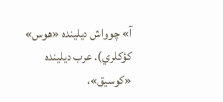آ» چوواش ديلينده «هوس» كؤكلري). عرب ديلينده «كوسيق»،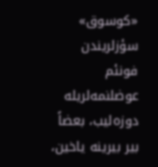«كوسوق» سؤزلريندن فونئم عوضلنمه‌لريله دوزه‌ليب، بعضاً بير بيرينه ياخين،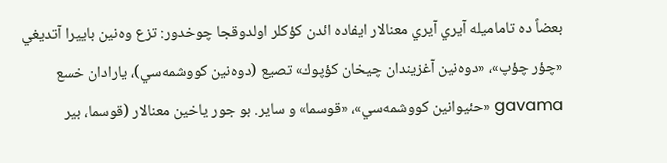بعضاً ده تاماميله آيري آيري معنالار ايفاده ائدن كؤكلر اولدوقجا چوخدور: تزع وه‌نين باييرا آتديغي «چؤر چؤپ»، «دوه‌نين آغزيندان چيخان كؤپوك» تصيع (دوه‌نين كووشمه‌سي)، يارادان خسع gavama «حئيوانين كووشمه‌سي»، «قوسما» و ساير. بو جور ياخين معنالار (قوسما، بير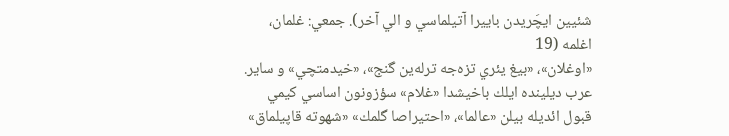شئيين ايچَريدن باييرا آتيلماسي و الي آخر). جمعي: غلمان، اغلمه (19
«اوغلان»، «بيغ يئري تزه‌جه ترله‌ين گنج»، «خيدمتچي» و ساير. عرب ديلينده ايلك باخيشدا «غلام» سؤزونون اساسي كيمي قبول ائديله بيلن «عالما»، «احتيراصا گلمك» «شهوته قاپيلماق»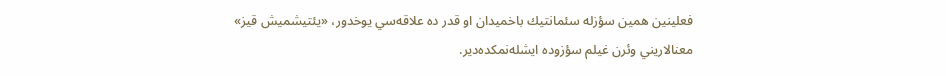فعلينين همين سؤزله سئمانتيك باخميدان او قدر ده علاقه‌سي يوخدور، «يئتيشميش قيز» معنالاريني وئرن غيلم سؤزوده ايشله‌نمكده‌دير.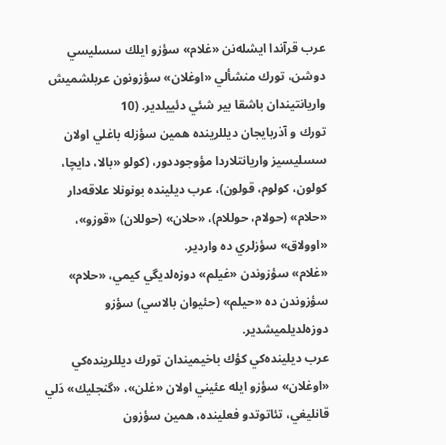عرب قرآندا ايشله‌نن «غلام» سؤزو ايلك سسليسي دوشن، تورك منشألي «اوغلان» سؤزونون عربلشميش واريانتيندان باشقا بير شئي دئييلدير. (10
تورك و آذربايجان ديللرينده همين سؤزله باغلي اولان سسليسيز واريانتلاردا مؤوجوددور، (كولو «بالا، دايچا، كولون، كولوم، قولون)، عرب ديلينده بونونلا علاقه‌دار «حلام» (حولام، حوللام)، «حلان» (حوللان) «قوزو»، «اوولاق» سؤزلري ده واردير.
«غلام» سؤزوندن «غيلم» دوزه‌لديگي كيمي، «حلام» سؤزوندن ده «حيلم» (حئيوان بالاسي) سؤزو دوزه‌لديلميشدير.
عرب ديلينده‌كي كؤك باخيميندان تورك ديللرينده‌كي «اوغلان» سؤزو ايله عئيني اولان «غلن»، «گنجليك» دَلي قانليغي، تئاتوتدو‌ فعلينده، همين سؤزون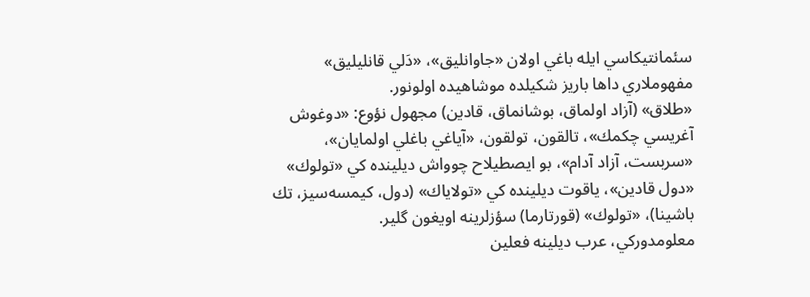سئمانتيكاسي ايله باغي اولان «جاوانليق»، «دَلي قانليليق» مفهوملاري داها باريز شكيلده موشاهيده اولونور.
«طلاق» (آزاد اولماق، بوشانماق، قادين) مجهول نؤوع: «دوغوش آغريسي چكمك»، تالقون، تولقون، «آياغي باغلي اولمايان»، «سربست، آزاد آدام»، بو ايصطيلاح چوواش ديلينده كي «تولوك» «دول قادين»، ياقوت ديلينده كي «تولاياك» (دول، كيمسه‌سيز، تك باشينا)، «تولوك» (قورتارما) سؤزلرينه اويغون گلير.
معلومدوركي، عرب ديلينه فعلين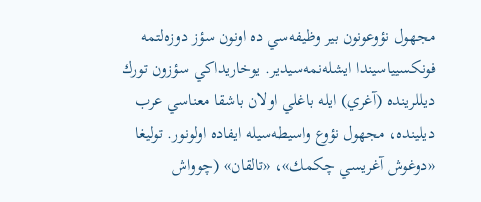مجهول نؤوعونون بير وظيفه‌سي ده اونون سؤز دوزه‌لتمه فونكسيياسيندا ايشله‌نمه‌سيدير. يوخاريداكي سؤزون تورك ديللرينده (آغري) ايله باغلي اولان باشقا معناسي عرب ديلينده، مجهول نؤوع واسيطه‌سيله ايفاده اولونور. توليغا «دوغوش آغريسي چكمك»، «تالقان» (چوواش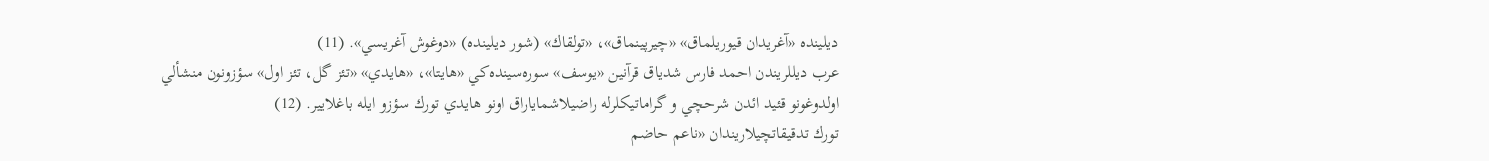ديلينده «آغريدان قيوريلماق» «چيرپينماق»، «تولقاك» (شور ديلينده) «دوغوش آغريسي». (11)
عرب ديللريندن احمد فارس شدياق قرآنين «يوسف» سوره‌سينده‌كي «هايتا»، «هايدي» «تئز گل، تئز اول» سؤزونون منشألي اولدوغونو قئيد ائد‌ن شرحچي و گراماتيكلرله راضيلاشماياراق اونو هايدي تورك سؤزو ايله باغلايير. (12)
تورك تدقيقاتچيلاريندان «ناعم حاضم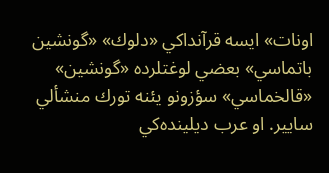اونات» ايسه قرآنداكي «دلوك» «گونشين باتماسي» بعضي لوغتلرده «گونشين» «قالخماسي» سؤزونو يئنه تورك منشألي سايير. او عرب ديلينده‌كي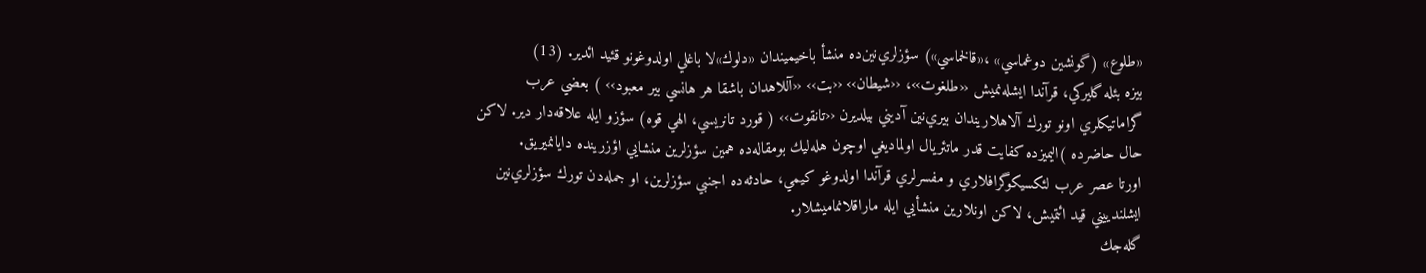«طلوع» (گونشين دوغماسي» ،«قالخماسي») سؤزلري‌نين‌ده منشأ باخيميندان «دلوك»لا باغلي اولدوغونو قئيد ائدير. (13)
بيزه بئله گليركي، قرآندا ايشله‌نميش ‹‹طلغوت››، ‹‹شيطان›› ‹‹بت›› ‹‹آللاهدان باشقا هر هانسي بير معبود›› ) بعضي عرب گراماتيكلري اونو تورك آلاهلاريندان بيري‌نين آديني بيلديرن ‹‹تانقوت›› ( قورد تانريسي، الهي قوه) سؤزو ايله علاقه‌دار دير. لاكن حال حاضرده )اليميزده كفايت قدر ماتئريال اولماديغي اوچون هله‌ليك بومقاله‌ده همين سؤزلرين منشايي اؤزرينده دايانميريق.
اورتا عصر عرب لئكسيكوگرافلاري و مفسرلري قرآندا اولدوغو كيمي، حادثه‌ده اجنبي سؤزلرين، او جمله‌دن تورك سؤزلري‌نين ايشلندييني قيد ائتميش، لاكن اونلارين منشأيي ايله ماراقلانماميشلار.
گله‌جك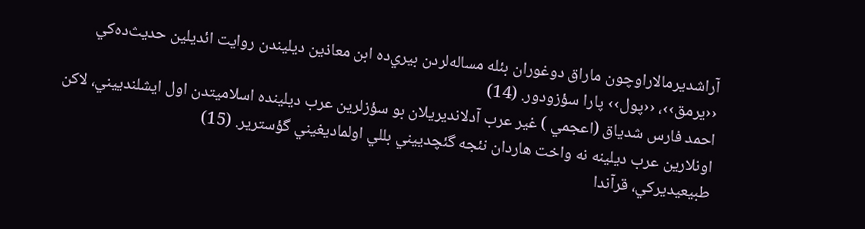آراشديرمالاراوچون ماراق دوغوران بئله مساله‌لردن بيري‌ده ابن معاذين ديليندن روايت ائديلين حديث‌ده‌كي ‹‹يرمق››، ‹‹پول›› پارا سؤزودور. (14)
احمد فارس شدياق (اعجمي ) غير عرب آدلانديريلان بو سؤزلرين عرب ديلينده اسلاميتدن اول ايشلندييني، لاكن اونلارين عرب ديلينه نه واخت هاردان نئجه گئچدييني بللي اولماديغيني گؤسترير. (15)
طبيعيديركي، قرآندا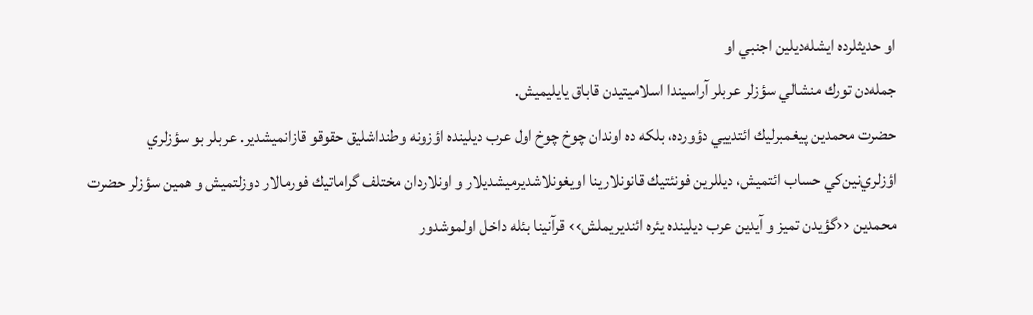او حديثلرده ايشله‌ديلين اجنبي او
جمله‌دن تورك منشالي سؤزلر عربلر آراسيندا اسلاميتيدن قاباق يايليميش.
حضرت محمدين پيغمبرليك ائتدييي دؤورده، بلكه ده اوندان چوخ چوخ اول عرب ديلينده اؤزونه وطنداشليق حقوقو قازانميشدير. عربلر بو سؤزلري اؤزلري‌نين‌كي حساب ائتميش، ديللرين فونئتيك قانونلارينا اويغونلاشديرميشديلار و اونلاردان مختلف گراماتيك فورمالار دوزلتميش و همين سؤزلر حضرت محمدين ‹‹گؤيدن تميز و آيدين عرب ديلينده يئره ائنديريملش›› قرآنينا بئله داخل اولموشدور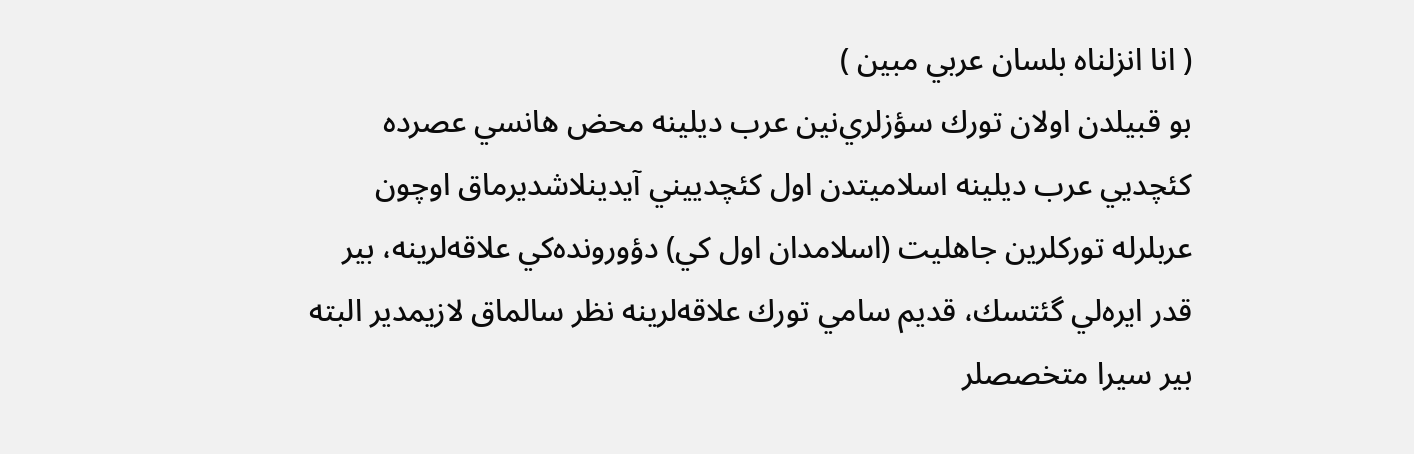( انا انزلناه بلسان عربي مبين )
بو قبيلدن اولان تورك سؤزلري‌نين عرب ديلينه محض هانسي عصرده كئچديي عرب ديلينه اسلاميتدن اول كئچدييني آيدينلاشديرماق اوچون عربلرله توركلرين جاهليت (اسلامدان اول كي) دؤورونده‌كي علاقه‌لرينه، بير قدر ايره‌لي گئتسك، قديم سامي تورك علاقه‌لرينه نظر سالماق لازيمدير البته بير سيرا متخصصلر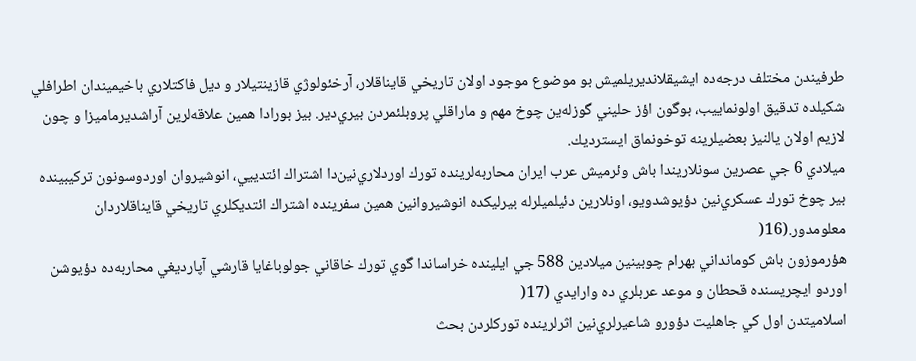طرفيندن مختلف درجه‌ده ايشيقلانديريلميش بو موضوع موجود اولان تاريخي قايناقلار، آرخئولوژي قازينتيلار و ديل فاكتلاري باخيميندان اطرافلي شكيلده تدقيق اولونماييب، بوگون اؤز حليني گوزله‌ين چوخ مهم و ماراقلي پروبلئمردن بيري‌دير. بيز بورادا همين علاقه‌لرين آراشديرماميزا و چون لازيم اولان يالنيز بعضيلرينه توخونماق ايسترديك.
ميلادي 6 جي عصرين سونلاريندا باش وئرميش عرب ايران محاربه‌لرينده تورك اوردلاري‌نين‌دا اشتراك ائتدييي، انوشيروان اوردوسونون تركيبينده بير چوخ تورك عسكري‌نين دؤيوشدويو، اونلارين دئيلميلرله بيرليكده انوشيروانين همين سفرينده اشتراك ائتديكلري تاريخي قايناقلاردان معلومدور.(16(
هؤرموزون باش كومانداني بهرام چوبينين ميلادين 588 جي ايلينده خراساندا گوي تورك خاقاني جولوباغايا قارشي آپارديغي محاربه‌ده دؤيوشن اورد‌و ايچريسنده قحطان و موعد عربلري ده وارايدي (17(
اسلاميتدن اول كي جاهليت دؤورو شاعيرلري‌نين اثرلرينده توركلردن بحث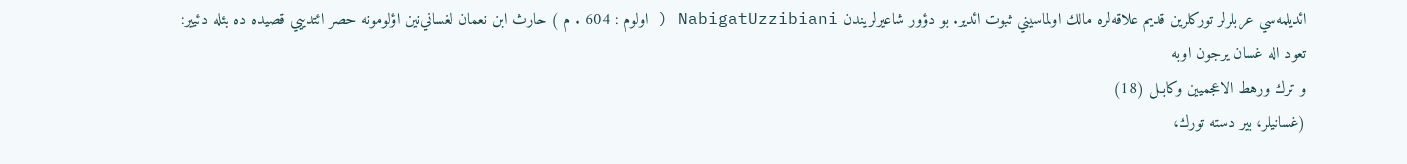ائديلمه‌سي عربلرلر توركلرين قديم علاقه‌لره مالك اولماسيني ثبوت ائدير. بو دؤور شاعيرلريندن NabigatUzzibiani ( اولوم : 604 . م ) حارث ابن نعمان لغساني‌نين اؤلومونه حصر ائتدييي قصيده ده بئله دئيير:
تعود اله غسان يرجون اوبه
و ترك ورهط الاعجميين وكابـل (18)
(غسانيلر، بير دسته تورك،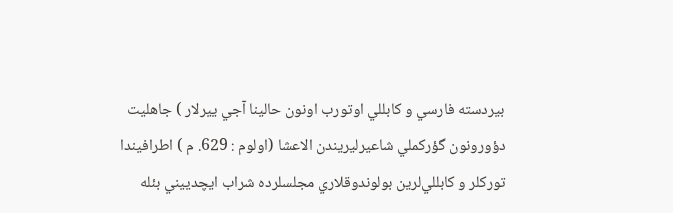بيردسته فارسي و كابللي اوتورب اونون حالينا آجي ييرلار ) جاهليت دؤورونون گؤركملي شاعيرليريندن الاعشا (اولوم : 629. م ) اطرافيندا توركلر و كابللي‌لرين بولوندوقلاري مجلسلرده شراب ايچدييني بئله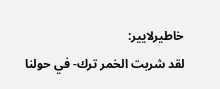خاطيرلايير:
لقد شربت الخمر ترك- في حولنا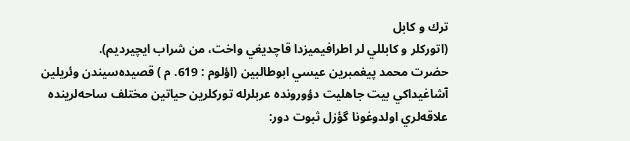ترك و كابل
(اتوركلر و كابللي لر اطرافيميزدا قاچديغي واخت، من شراب ايچيرديم).
حضرت محمد پيغمبرين عيسي ابوطالبين (اؤلوم : 619. م ) قصيده‌سيندن وئريلين آشاغيداكي بيت جاهليت دؤورونده عربلرله توركلرين حياتين مختلف ساحه‌لرينده علاقه‌لري اولدوغونا گؤزل ثبوت دور: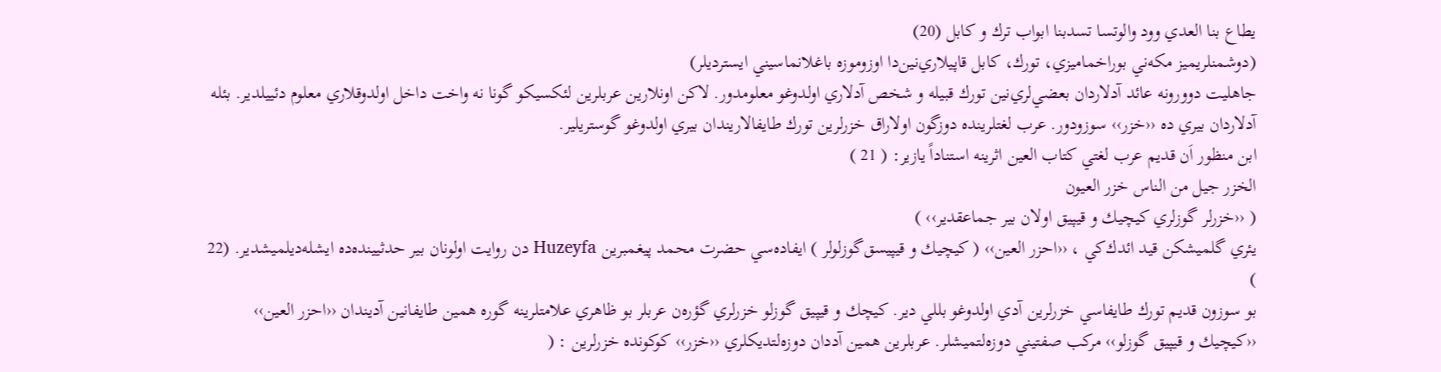يطاع بنا العدي وود والوتسا تسدبنا ابواب ترك و كابل (20)
(دوشمنلريميز مكه‌ني بوراخماميزي، تورك، كابل قاپيلاري‌نين‌دا اوزوموزه باغلانماسيني ايسترديلر)
جاهليت دوورونه عائد آدلاردان بعضي‌لري‌نين تورك قبيله و شخص آدلاري اولدوغو معلومدور. لاكن اونلارين عربلرين لئكسيكو گونا نه واخت داخل اولدوقلاري معلوم دئييلدير. بئله آدلاردان بيري ده ‹‹خزر›› سوزودور. عرب لغتلرينده دوزگون اولاراق خزرلرين تورك طايفالاريندان بيري اولدوغو گوستريلير.
ابن منظور اَن قديم عرب لغتي كتاب العين اثرينه استناداً‌ يازير: ( 21 )
الخزر جيل من الناس خزر العيون
( ‹‹خزرلر گوزلري كيچيك و قيپيق اولان بير جماعقدير›› )
يئري گلميشكن قيد ائدك‌كي ، ‹‹احزر العين›› ( كيچيك و قيپيسق‌گوزلولر ) ايفاده‌سي حضرت محمد پيغمبرين Huzeyfa دن روايت اولونان بير حدثيينده‌ده ايشله‌ديلميشدير. (22 )
بو سوزون قديم تورك طايفاسي خزرلرين آدي اولدوغو بللي دير. كيچك و قيپيق گوزلو خزرلري گؤره‌ن عربلر بو ظاهري علامتلرينه گوره همين طايفانين آديندان ‹‹احزر العين›› ‹‹كيچيك و قيپيق گوزلو›› مركب صفتيني دوزه‌لتميشلر. عربلرين همين آددان دوزه‌لتديكلري ‹‹خزر›› كوكونده خزرلرين : (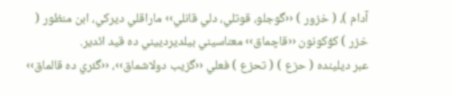آدام )، ( خزور ) ‹‹گوجلو، قوتلي، دلي قانلي›› ماراقلي ديركي، ابن منظور ( خزر ) كؤكونون ‹‹قاچماق›› معناسيني بيلديردييني ده قيد ائدير.
عبر ديلينده ( حزع ) ( تحزع ) فعلي ‹‹گزيب دولاشماق››، ‹‹گئري ده قالماق››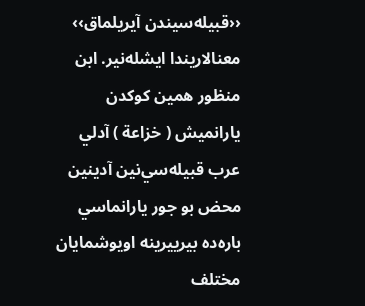‹‹قبيله‌سيندن آيريلماق›› معنالاريندا ايشله‌نير. ابن منظور همين كوكدن يارانميش ( خزاعة ) آدلي عرب قبيله‌سي‌نين آدينين محض بو جور يارانماسي‌ باره‌ده بيرييرينه اويوشمايان مختلف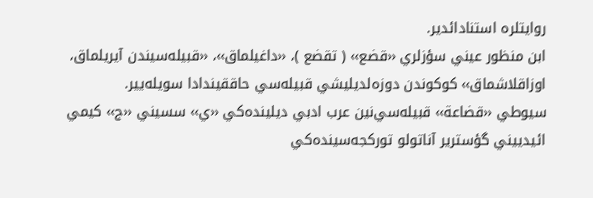روايتلره استنادائدير.
ابن منظور عيني سؤزلري ‹‹قضع›› ( تقضع )، ‹‹داغيلماق››، ‹‹قبيله‌سيندن آيريلماق، اوزاقلاشماق›› كوكوندن دوزه‌لديليشي قبيله‌سي حاققيندادا سويله‌يير.
سيوطي ‹‹قضاعة›› قبيله‌سي‌نين عرب ادبي ديلينده‌كي ‹‹ي›› سسيني ‹‹ج›› كيمي ائيدييني گؤسترير آناتولو توركجه‌سينده‌كي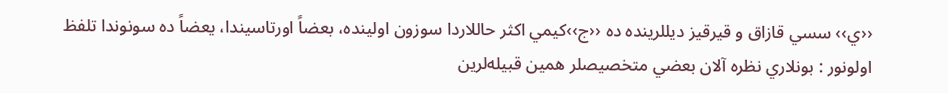‹‹ي›› سسي قازاق و قيرقيز ديللرينده ده ‹‹ج››كيمي اكثر حاللاردا سوزون اولينده، بعضاً اورتاسيندا، يعضاً ده سونوندا تلفظ اولونور : بونلاري نظره آلان بعضي متخصيصلر همين قبيله‌لرين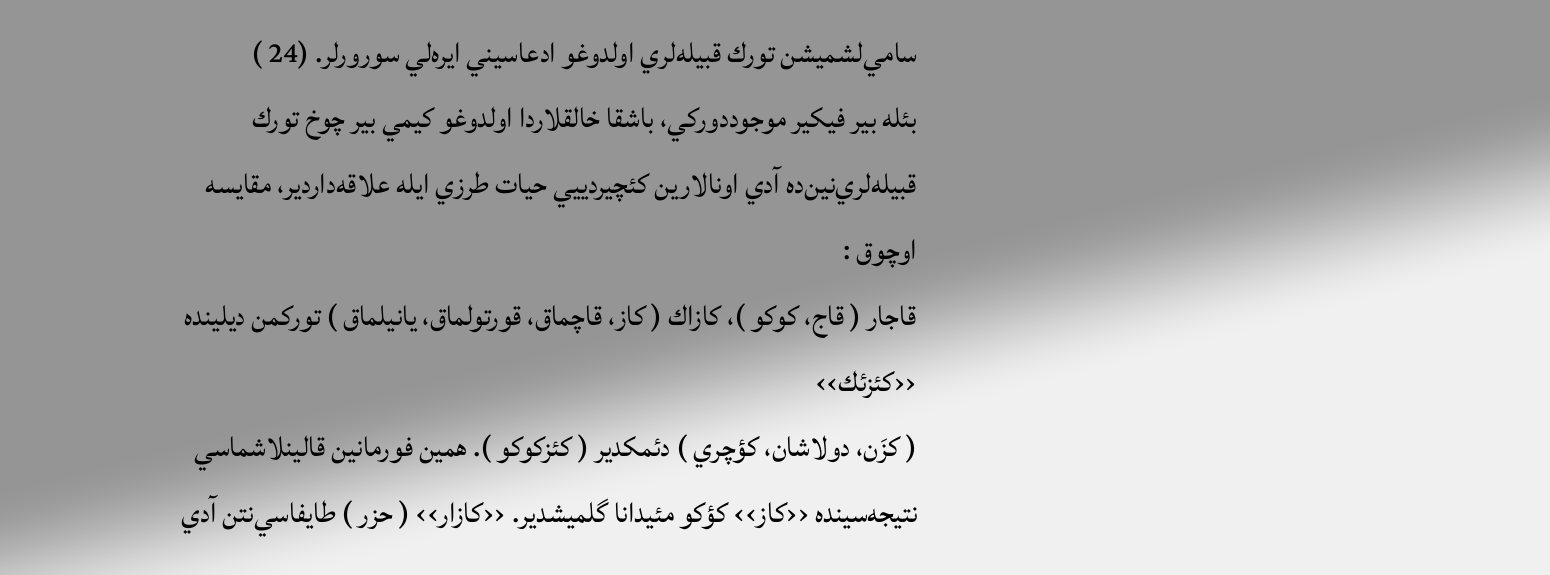سامي‌لشميشن تورك قبيله‌لري اولدوغو ادعاسيني ايره‌لي سورورلر. (24 )
بئله بير فيكير موجوددوركي، باشقا خالقلاردا اولدوغو كيمي بير چوخ تورك قبيله‌لري‌نين‌ده آدي اونالارين كئچيردييي حيات طرزي ايله علاقه‌داردير، مقايسه اوچوق :
قاجار ( قاج، كوكو )، كازاك ( كاز، قاچماق، قورتولماق، يانيلماق ) توركمن ديلينده ‹‹كئزئك››
( كزَن، دولاشان، كؤچري ) دئمكدير ( كئزكوكو ). همين فورمانين قالينلاشماسي نتيجه‌سينده ‹‹كاز›› كؤكو مئيدانا گلميشدير. ‹‹كازار›› ( حزر ) طايفاسي‌نتن آدي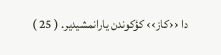دا ‹‹كاز›› كؤكوندن يارانمشيدير. ( 25 )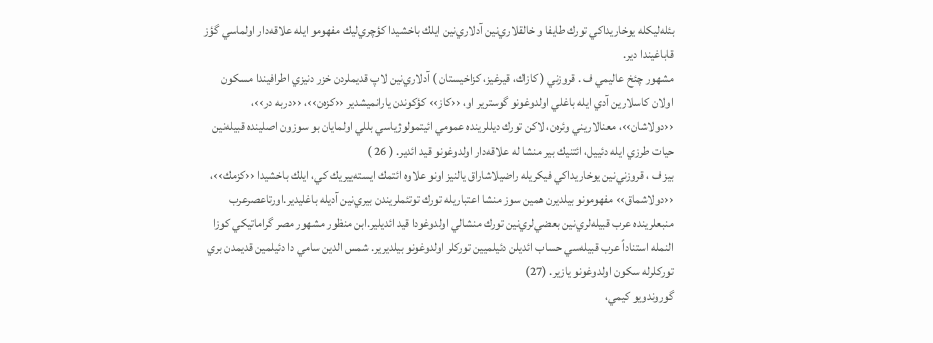بئله‌ليكله يوخاريداكي تورك طايفا و خالقلاري‌نين آدلاري‌نين ايلك باخشيدا كؤچري‌ليك مفهومو ايله علاقه‌دار اولماسي گؤز قاباغيندا دير.
مشهور چئخ عاليمي ف . قروزني ( كازاك، قيرغيز، كزاخيستان ) آدلاري‌نين لاپ قديملردن خزر دنيزي اطرافيندا مسكون اولان كاسلارين آدي ايله باغلي اولدوغونو گوسترير او، ‹‹كاز›› كؤكوندن يارانميشدير ‹‹كزه‌ن››، ‹‹دربه در››، ‹‹دولاشان››، معنالاريني وئره‌ن، لاكن تورك ديللرينده عمومي ائيتمولوژياسي بللي اولمايان بو سوزون اصلينده قبيله‌نين حيات طرزي ايله دئييل، ائتنيك بير منشا له علاقه‌دار اولدوغونو قيد ائدير. ( 26 )
بيز ف ، قروزني‌نين يوخاريداكي فيكريله راضيلاشاراق يالنيز اونو علاوه ائتمك ايسته‌ييريك كي، ايلك باخشيدا ‹‹كزمك››، ‹‹دولاشماق›› مفهومونو بيلديرن همين سوز منشا اعتباريله تورك توتئملريندن بيري‌نين آديله باغليدير.اورتاعصرعرب منبعلرينده عرب قبيله‌لري‌نين بعضي‌لري‌نين تورك منشالي اولدوغودا قيد ائديلير.ابن منظور مشهور مصر گراماتيكي كوزا النمله استناداً عرب قبيله‌سي حساب ائديلن دئيلميين توركلر اولدوغونو بيلديرير. شمس الدين سامي دا دئيلمين قديمدن بري توركلرله سكون اولدوغونو يازير. (27)
گوروندويو كيمي،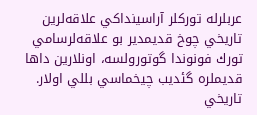عربلرله توركلر آراسينداكي علاقه‌لرين تاريخي چوخ قديمدير بو علاقه‌لرسامي تورك فونوندا گوتورولسه، اونلارين داها قديملره گئديب چيخماسي بللي اولار.
تاريخي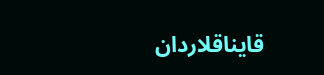قايناقلاردان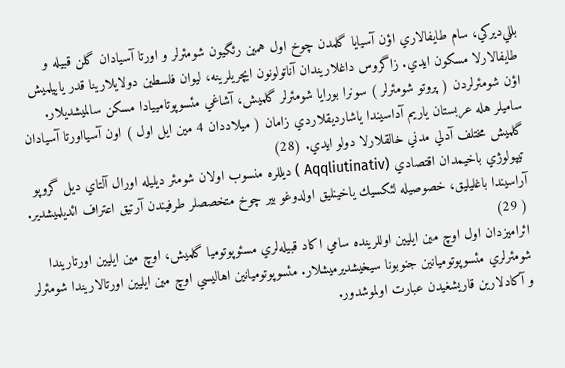بللي‌ديركي، سام طايفالاري اؤن آسيايا گلمدن چوخ اول همين رئگيون شومئرلر و اورتا آسيادان گلن قبيله و طايفالارلا مسكون ايدي. زاگروس داغلاريندان آناتولونون ايچريلرينه، ليوان فلسطين دولايلارينا قدر ياييلميش اؤن شومئرلردن ( پروتو شومئرلر ) سونرا بورايا شومئرلر گلميش، آشاغي مئسوپوتامييادا مسكن سالميشديلار. ساميلر هله عربستان ياريم آداسيندا ياشارديقلاردي زامان ( ميلاددان 4 مين ايل اول ) اون آسيااورتا آسيادان گلميش مختلف آدلي مدني خالقلارلا دولو ايدي. (28)
تيپولوژي باخيمدان اقتصادي (Aqqliutinativ ) ديللره منسوب اولان شومئر ديليله اورال آلتاي ديل گروپو آراسيندا باغليليق، خصوصيله لئكسيك ياخينليق اولدوغو بير چوخ متخصصلر طرفيندن آرتيق اعتراف ائديلميشدير. ( 29)
ائراميزدان اول اوچ مين ايليين اوللرينده سامي اكاد قبيله‌لري مسئوپوتوميا گلميش، اوچ مين ايليين اورتاريندا شومئرلري مئسوپوتوميانين جنوبونا سيخيشديرميشلار. مئسوپوتوميانين اهاليسي اوچ مين ايليين اورتالاريندا شومئرلر و آكادلارين قاريشغيدن عبارت اولموشدور.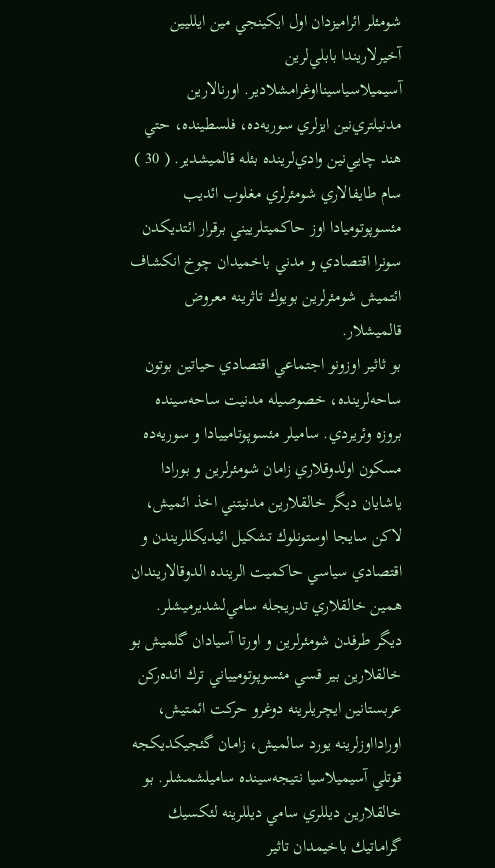شومئلر ائراميزدان اول ايكينجي مين ايلليين آخيرلاريندا بابلي‌لرين آسيميلاسياسينااوغرامشلادير. اورنالارين مدنيلتري‌نين ايزلري سوريه‌ده، فلسطينده، حتي هند چايي‌نين وادي‌لرينده بئله قالميشدير. ( 30 )
سام طايفالاري شومئرلري مغلوب ائديب مئسوپوتوميادا اوز حاكميتلرييني برقرار ائتديكدن سونرا اقتصادي و مدني باخميدان چوخ انكشاف ائتميش شومئرلرين بويوك تاثرينه معروض قالميشلار.
بو ثاثير اوزونو اجتماعي اقتصادي حياتين بوتون ساحه‌لرينده، خصوصيله مدنيت ساحه‌سينده بروزه وئريردي. ساميلر مئسوپوتامييادا و سوريه‌ده مسكون اولدوقلاري زامان شومئرلرين و بورادا ياشايان ديگر خالقلارين مدنيتني اخذ ائميش، لاكن سايجا اوستونلوك تشكيل ائيديكللريندن و اقتصادي سياسي حاكميت الرينده الدوقالاريندان همين خالقلاري تدريجله سامي‌لشديرميشلر. ديگر طرفدن شومئرلرين و اورتا آسيادان گلميش بو خالقلارين بير قسي مئسوپوتوميياني ترك ائده‌ركن عربستانين ايچريلرينه دوغرو حركت ائمتيش، اورادااوزلرينه يورد سالميش، زامان گئجيكديكجه قوتلي آسيميلاسيا نتيجه‌سينده ساميلشمشلر. بو خالقلارين ديللري سامي ديللرينه لئكسيك گراماتيك باخيمدان تاثير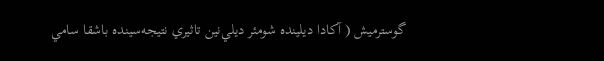گوسترميش ( آكادا ديلينده شومئر ديلي‌نين تاثيري نتيجه‌سينده باشقا سامي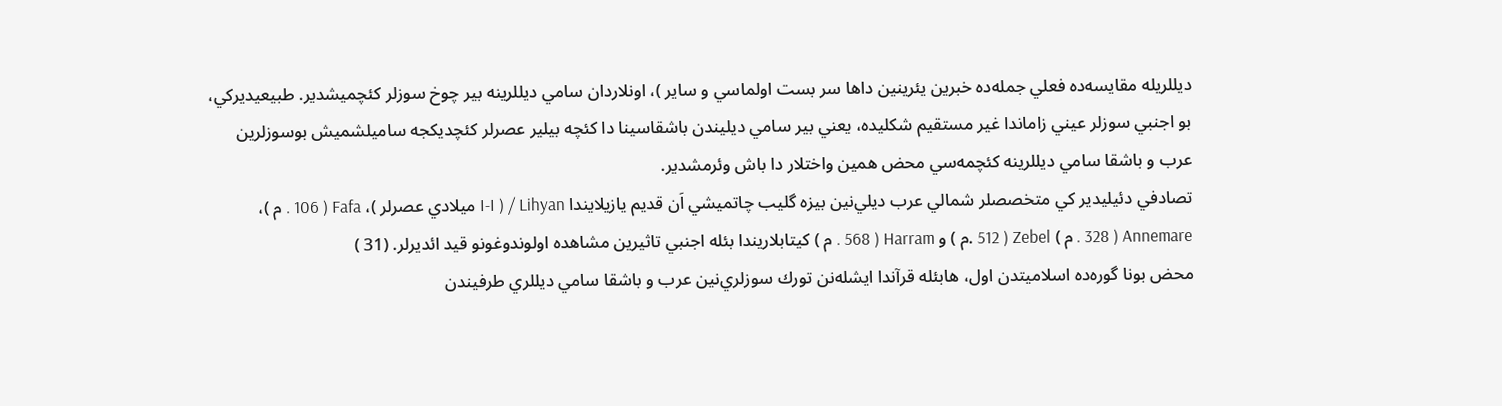ديللريله مقايسه‌ده فعلي جمله‌ده خبرين يئرينين داها سر بست اولماسي و ساير )، اونلاردان سامي ديللرينه بير چوخ سوزلر كئچميشدير. طبيعيديركي، بو اجنبي سوزلر عيني زاماندا غير مستقيم شكليده، يعني بير سامي ديليندن باشقاسينا دا كئچه بيلير عصرلر كئچديكجه ساميلشميش بوسوزلرين عرب و باشقا سامي ديللرينه كئچمه‌سي محض همين واختلار دا باش وئرمشدير.
تصادفي دئيليدير كي متخصصلر شمالي عرب ديلي‌نين بيزه گليب چاتميشي اَن قديم يازيلايندا Lihyan / ( I-I ميلادي عصرلر )، Fafa ( 106 . م )، Annemare ( 328 . م ) Zebel ( 512 .م ) و Harram ( 568 . م ) كيتابلاريندا بئله اجنبي تاثيرين مشاهده اولوندوغونو قيد ائديرلر. (31 )
محض بونا گوره‌ده اسلاميتدن اول، هابئله قرآندا ايشله‌نن تورك سوزلري‌نين عرب و باشقا سامي ديللري طرفيندن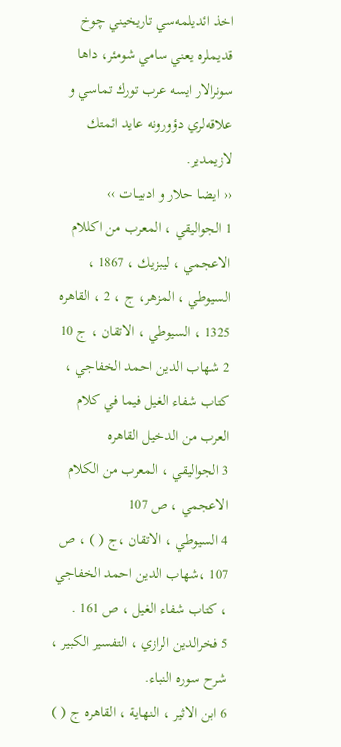اخذ ائديلمه‌سي تاريخيني چوخ قديملره يعني سامي شومئر، داها سونرالار ايسه عرب تورك تماسي و علاقه‌لري دؤورونه عايد ائمتك لازيمدير.
‹‹ ايضـا حلار و ادبيــات ››
1 الجواليقي ، المعرب من اكللام الاعجمي ، ليبزيك ، 1867 ، السيوطي ، المزهر، ج ، 2 ، القاهره 1325 ، السيوطي ، الاتقان ، ج 10
2 شهاب الدين احمد الخفاجي ، كتاب شفاء الغيل فيما في كلام العرب من الدخيل القاهره
3 الجواليقي ، المعرب من الكلام الاعجمي ، ص 107
4 السيوطي ، الاتقان ،ج ( ) ، ص 107 ،شهاب الدين احمد الخفاجي ، كتاب شفاء‌ الغيل ، ص 161 .
5 فخرالدين الرازي ، التفسير الكبير ، شرح سوره النباء‌.
6 ابن الاثير ، النهاية ، القاهره ج ( )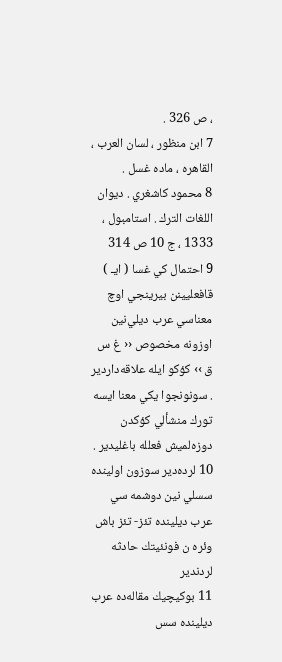، ص 326 .
7 ابن منظور ، لسان العرب ، القاهره ، ماده غسل .
8 محمود كاشغري . ديوان اللغات الترك . استامبول ، 1333 ، ج 10 ص 314
9 احتمال كي غسا ( ايـ ) قافعليينن بيرينجي اوچ معناسي عرب ديلي‌نين اوزونه مخصوص ‹‹ غ س ق ›› كؤكو ايله علاقه‌داردير . سونونجوا يكي معنا ايسه تورك منشألي كؤكدن دوزه‌لميش فعلله باغليدير .
10 لرده‌دير سوزون اولينده سسلي نين دوشمه سي عرب ديلينده تئز- تئز باش وئره ن فونئيتك حادثه لردندير
11 بوكيچيك مقاله‌ده عرب ديلينده سس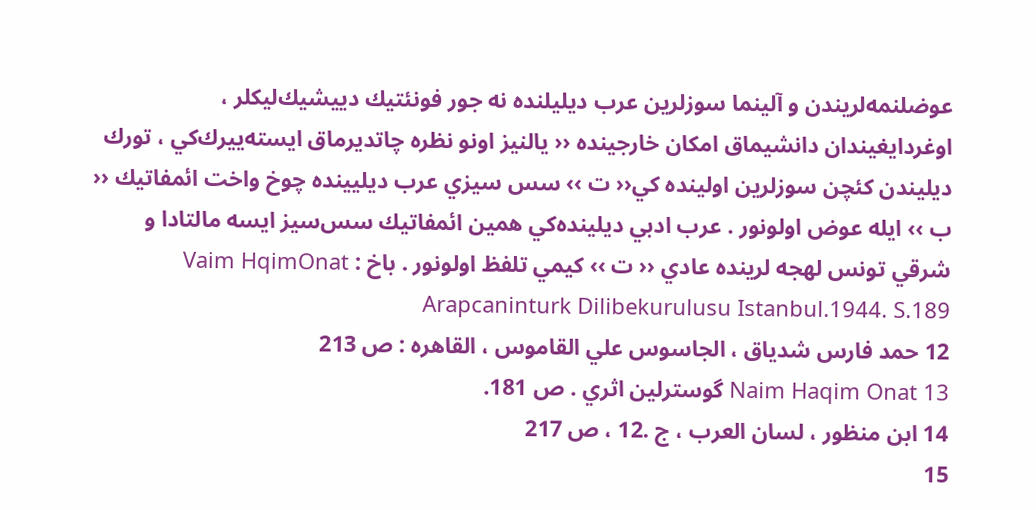عوضلنمه‌لريندن و آلينما سوزلرين عرب ديليلنده نه جور فونئتيك دييشيك‌ليكلر ، اوغردايغيندان دانشيماق امكان خارجينده ‹‹ يالنيز اونو نظره چاتديرماق ايسته‌ييرك‌كي ، تورك ديليندن كئچن سوزلرين اولينده كي‹‹ ت ›› سس سيزي عرب ديليينده چوخ واخت ائمفاتيك ‹‹ ب ›› ايله عوض اولونور . عرب ادبي ديلينده‌كي همين ائمفاتيك سس‌سيز ايسه مالتادا و شرقي تونس لهجه لرينده عادي ‹‹ ت ›› كيمي تلفظ اولونور . باخ : Vaim HqimOnat Arapcaninturk Dilibekurulusu Istanbul.1944. S.189
12 حمد فارس شدياق ، الجاسوس علي القاموس ، القاهره : ص 213
13 Naim Haqim Onat گوسترلين اثري . ص 181.
14 ابن منظور ، لسان العرب ، ج .12 ، ص 217
15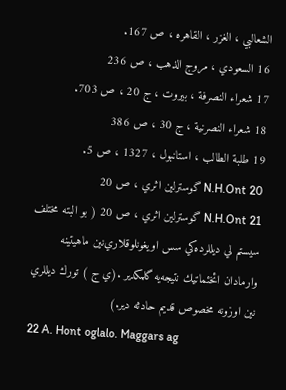الشعالبي ، الغزر ، القاهره ، ص 167.
16 السعودي ، مروج الذهب ، ص 236
17 شعراء النصرفة ، بيروت ، ج 20 ، ص 703.
18 شعراء النصرنية ، ج 30 ، ص 386
19 طلبة الطالب ، استانبول ، 1327 ، ص 5.
20 N.H.Ont گوسترلين اثري ، ص 20
21 N.H.Ont گوسترلين اثري ، ص 20 ( بو البته مختلف سيستم لي ديللرده‌كي سس اويغونلوقلاري‌نين ماهيتينه وارمادان ائخئماتيك نتيجه‌يه گلمكدير .(ي ج ) تورك ديللري نين اوزونه مخصوص قديم حادثه دير.)
22 A. Hont oglalo. Maggars ag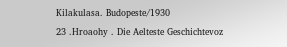Kilakulasa. Budopeste/1930
23 .Hroaohy . Die Aelteste Geschichtevoz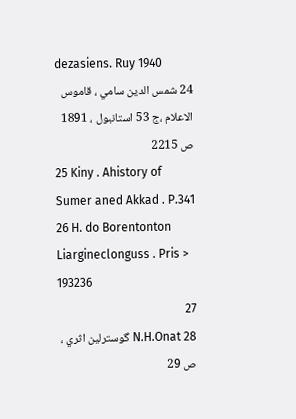dezasiens. Ruy 1940
24 شمس الدين سامي ، قاموس الاعلام ،ج 53 استانبول ، 1891 ص 2215
25 Kiny . Ahistory of Sumer aned Akkad . P.341
26 H. do Borentonton Liargineclonguss . Pris > 193236
27
28 N.H.Onat گوسترلين اثري ، ص 29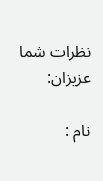نظرات شما عزیزان:

نام :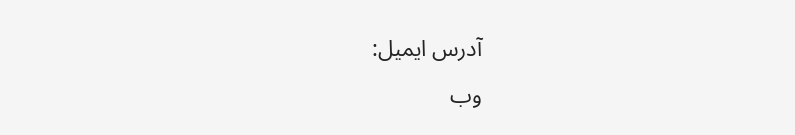آدرس ایمیل:
وب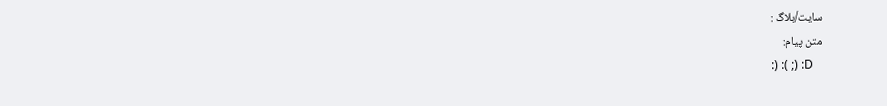سایت/بلاگ :
متن پیام:
:) :( ;) :D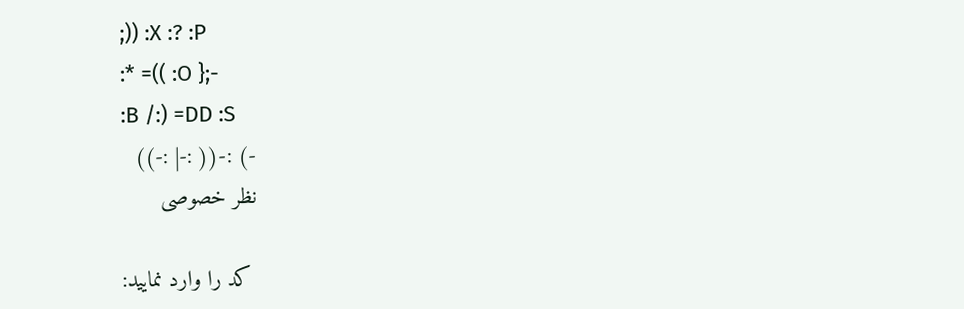;)) :X :? :P
:* =(( :O };-
:B /:) =DD :S
-) :-(( :-| :-))
نظر خصوصی

 کد را وارد نمایید: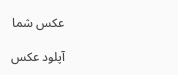عکس شما

آپلود عکس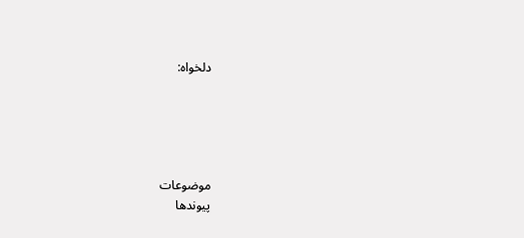دلخواه:





موضوعات
پيوندها